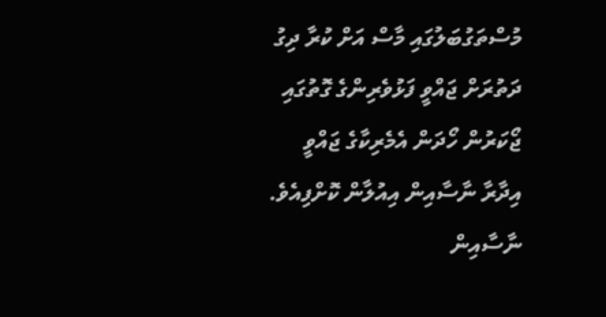މުސްތަގުބަލުގައި މާސް އަށް ކުރާ ދިގު ދަތުރަށް ޖައްވީ ފަޅުވެރިންގެ ގޮތުގައި ޖޯކަރުން ހޯދަން އެމެރިކާގެ ޖައްވީ އިދާރާ ނާސާއިން އިއުލާން ކޮށްފިއެވެ.
ނާސާއިން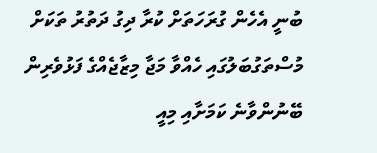ބުނީ އެހެން ގުރަހަތަށް ކުރާ ދިގު ދަތުރު ތަކަށް މުސްތަގުބަލުގައި ހެއްވާ މަޖާ މިޒާޖެއްގެ ފަޅުވެރިން ބޭނުންވާނެ ކަމަށާއި މިއީ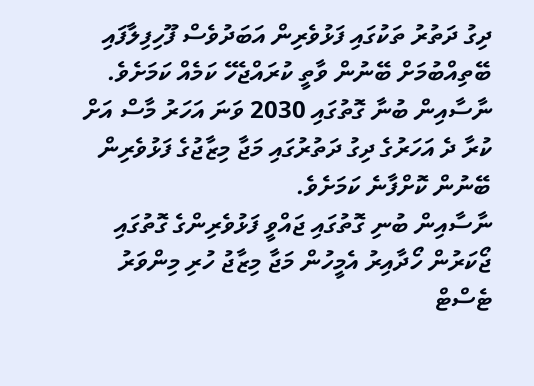ދިގު ދަތުރު ތަކުގައި ފަޅުވެރިން އަބަދުވެސް ފޫހިފިލާފައި ބޭތިއްބުމަށް ބޭނުން ވާތީ ކުރައްޖެހޭ ކަމެއް ކަމަށެވެ.
ނާސާއިން ބުނާ ގޮތުގައި 2030 ވަނަ އަހަރު މާސް އަށް ކުރާ ދެ އަހަރުގެ ދިގު ދަތުރުގައި މަޖާ މިޒާޖުގެ ފަޅުވެރިން ބޭނުން ކޮށްފާނެ ކަމަށެވެ.
ނާސާއިން ބުނި ގޮތުގައި ޖައްވީ ފަޅުވެރިންގެ ގޮތުގައި ޖޯކަރުން ހޯދާއިރު އެމީހުން މަޖާ މިޒާޖު ހުރި މިންވަރު ޓެސްޓް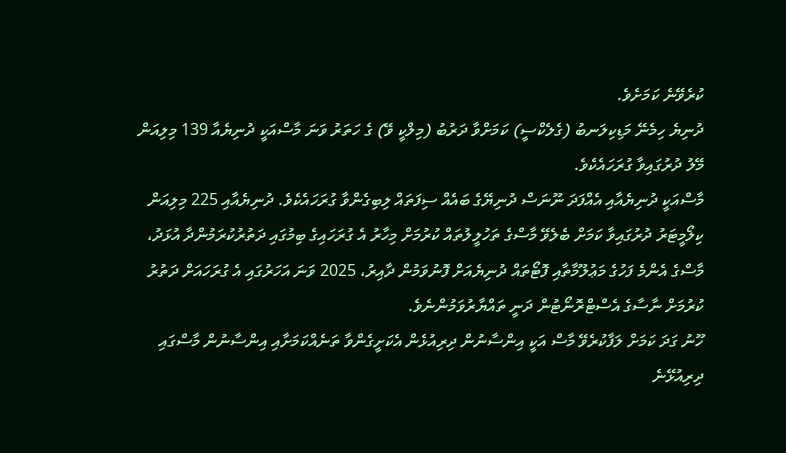ކުރެވޭނެ ކަމަށެވެ.
ދުނިޔެ ހިމެނޭ މަޑިކިލަނބު (ގެލެކްސީ) ކަމަށްވާ ދަރުބު (މިލްކީ ވޭ) ގެ ހަތަރު ވަނަ މާސްއަކީ ދުނިޔެއާ 139 މިލިއަން މޭލު ދުރުގައިވާ ގުރަހައެކެވެ.
މާސްއަކީ ދުނިޔެއާއި އެއްފަދަ ނޫނަސް ދުނިޔޭގެ ބައެއް ސިފަތައް ލިބިގެންވާ ގުރަހައެކެވެ. ދުނިޔެއާއި 225 މިލިއަން ކިލޯމީޓަރު ދުރުގައިވާ ކަމަށް ބެލެވޭ މާސްގެ ތަހުލީލުތައް ކުރުމަށް މިހާރު އެ ގުރަހައިގެ ބިމުގައި ދަތުރުކުރަމުންދާ އުޅަދު، މާސްގެ އެންމެ ފަހުގެ މަޢުލޫމާތާއި ފޮޓޯތައް ދުނިޔެއަށް ފޮނުވަމުން ދާއިރު، 2025 ވަނަ އަހަރުގައި އެ ގުރަހައަށް ދަތުރު ކުރުމަށް ނާސާގެ އެސްޓްރޮނޯޓުން ދަނީ ތައްޔާރުވަމުންނެވެ.
ހޫނު ގަދަ ކަމަށް ލަފާކުރެވޭ މާސް އަކީ އިންސާނުން ދިރިއުޅެން އެކަށީގެންވާ ތަނެއްކަމަށާއި އިންސާނުން މާސްގައި ދިރިއުޅޭނެ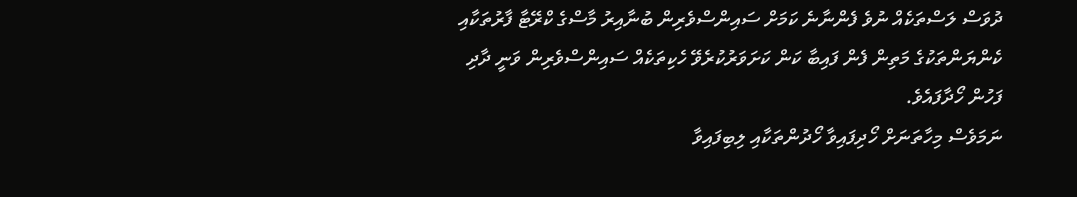ދުވަސް ލަސްތަކެއް ނުވެ ފެންނާނެ ކަމަށް ސައިންސްވެރިން ބުނާއިރު މާސްގެ ކްރޭޓާ ފާރުތަކާއި ކެންޔަންތަކުގެ މަތިން ފެން ފައިބާ ކަން ކަށަވަރުކުރެވޭ ހެކިތަކެއް ސައިންސްވެރިން ވަނީ ދާދި ފަހުން ހޯދާފައެވެ.
ނަމަވެސް މިހާތަނަށް ހޯދިފައިވާ ހޯދުންތަކާއި ލިބިފައިވާ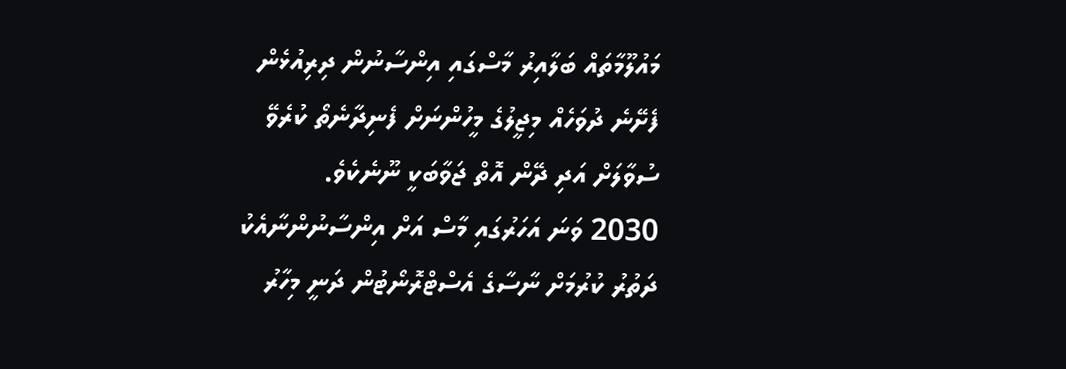މައުލޫމާތައް ބަލާއިރު މާސްގައި އިންސާނުން ދިރިއުޅެން ފެށޭނެ ދުވަހެއް މިޖީލުގެ މީހުންނަށް ފެނިދާނެތޯ ކުރެވޭ ސުވާލަށް އަދި ދޭން އޮތް ޖަވާބަކީ ނޫނެކެވެ.
2030 ވަނަ އަހަރުގައި މާސް އަށް އިންސާނުންނާއެކު ދަތުރު ކުރުމަށް ނާސާގެ އެސްޓްރޮނޯޓުން ދަނީ މިހާރު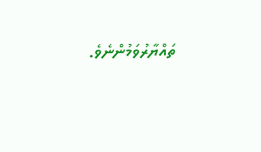ތައްޔާރުވަމުންނެވެ.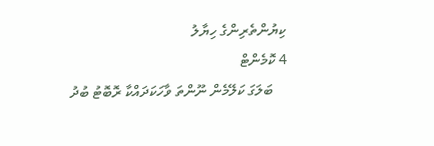ކިޔުންތެރިންގެ ހިޔާލު
4 ކޮމެންޓް
    ބަލަގަ ކަލޭމެން ނޫންތަ ވާހަކަދައްކާ ރޮބޮޓު ބުދު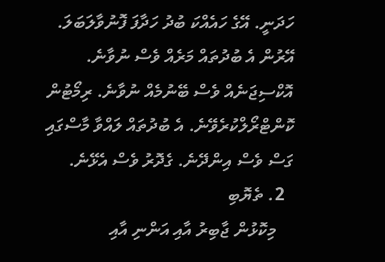ހަދަނީ. އޭގެ ހައެއްކަ ބުދު ހަދާފަ ފޮނުވާލަބަލަ. އޭރުން އެ ބުދުތައް މަރެއް ވެސް ނުވާނެ. އޮކްސިޖަނެއް ވެސް ބޭނުމެއް ނުވާނެ. ރިމޯޓުން ކޮންޓްރޯލްކުރެވޭނެ. އެ ބުދުތައް ލައްވާ މާސްގައި ގަސް ވެސް އިންދޭނެ. ގެދޮރު ވެސް އެޅޭނެ.
  2. ތެޔޮބި
    މިކޮޅުން ޖާބިރު އާއި އަންނި އާއި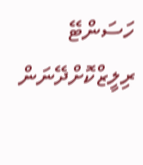ހަސަންޓޭ ރިލީޒްކޮށްދޭނަން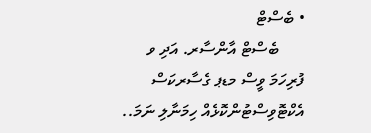• ބެސްޓް
      ބެސްޓް އާންސާރ. އަދި ވ ފުރިހަމަ ވީސް މޑޕ ގެސާރކަސް އެކްޓޮވިސްޓުންކޮޅެއް ހިމަނާލި ނަމަ..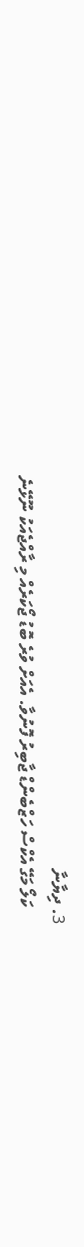3. ދިޔާނާ
    ކަލޯ މަގޭ އެކްސް ހަޒްބެންޑް ޖާބިރު ފޮނުވާ. އެއަށް ވުރެ ބޮޑު ޖޯކަރެއް މި ރާއްޖެއަކު ނޫޅޭނެ